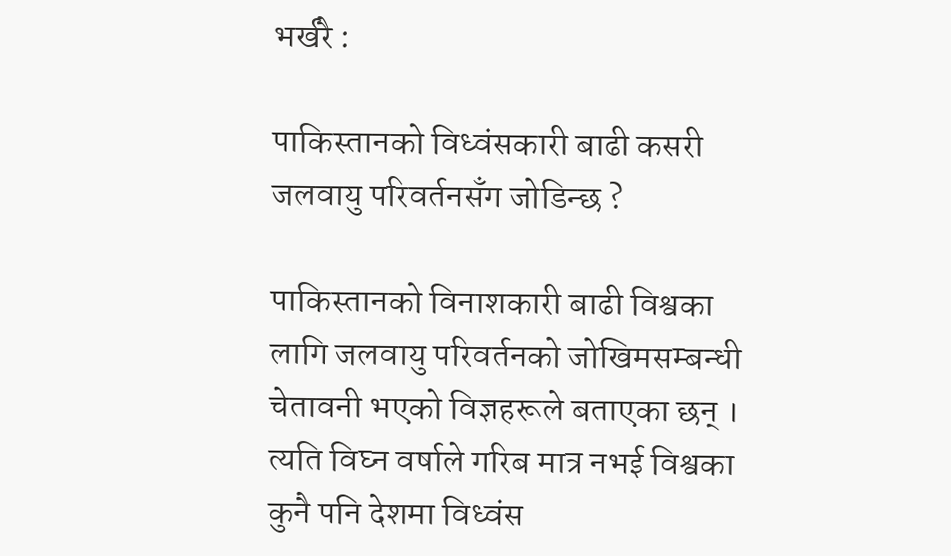भर्खरै :

पाकिस्तानको विध्वंसकारी बाढी कसरी जलवायु परिवर्तनसँग जोडिन्छ ?

पाकिस्तानको विनाशकारी बाढी विश्वका लागि जलवायु परिवर्तनको जोखिमसम्बन्धी चेतावनी भएको विज्ञहरूले बताएका छन् ।
त्यति विघ्न वर्षाले गरिब मात्र नभई विश्वका कुनै पनि देशमा विध्वंस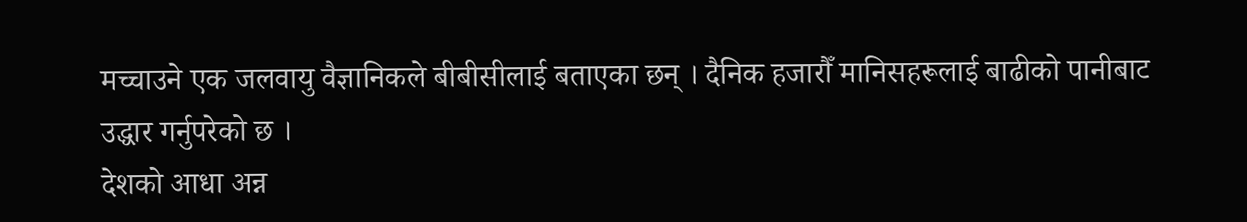मच्चाउने एक जलवायु वैज्ञानिकले बीबीसीलाई बताएका छन् । दैनिक हजारौँ मानिसहरूलाई बाढीको पानीबाट उद्धार गर्नुपरेको छ ।
देशको आधा अन्न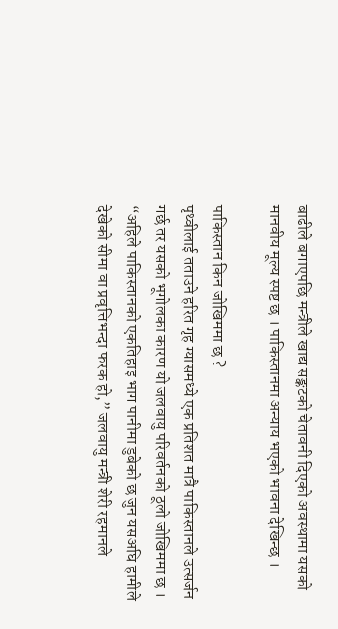बाढीले बगाएपछि मन्त्रीले खाद्य सङ्कटको चेतावनी दिएको अवस्थामा यसको मानवीय मूल्य स्पष्ट छ । पाकिस्तानमा अन्याय भएको भावना देखिन्छ ।

पाकिस्तान किन जोखिममा छ ?
पृथ्वीलाई तताउने हरित गृह ग्यासमध्ये एक प्रतिशत मात्रै पाकिस्तानले उत्सर्जन गर्छ तर यसको भूगोलका कारण यो जलवायु परिवर्तनको ठूलो जोखिममा छ ।
“अहिले पाकिस्तानको एकतिहाइ भाग पानीमा डुबेको छ जुन यसअघि हामीले देखेको सीमा वा प्रवृत्तिभन्दा फरक हो,” जलवायु मन्त्री शेरी रहमानले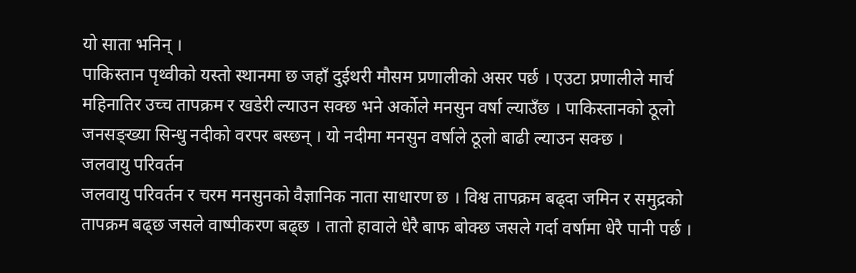यो साता भनिन् ।
पाकिस्तान पृथ्वीको यस्तो स्थानमा छ जहाँ दुईथरी मौसम प्रणालीको असर पर्छ । एउटा प्रणालीले मार्च महिनातिर उच्च तापक्रम र खडेरी ल्याउन सक्छ भने अर्कोले मनसुन वर्षा ल्याउँछ । पाकिस्तानको ठूलो जनसङ्ख्या सिन्धु नदीको वरपर बस्छन् । यो नदीमा मनसुन वर्षाले ठूलो बाढी ल्याउन सक्छ ।
जलवायु परिवर्तन
जलवायु परिवर्तन र चरम मनसुनको वैज्ञानिक नाता साधारण छ । विश्व तापक्रम बढ्दा जमिन र समुद्रको तापक्रम बढ्छ जसले वाष्पीकरण बढ्छ । तातो हावाले धेरै बाफ बोक्छ जसले गर्दा वर्षामा धेरै पानी पर्छ ।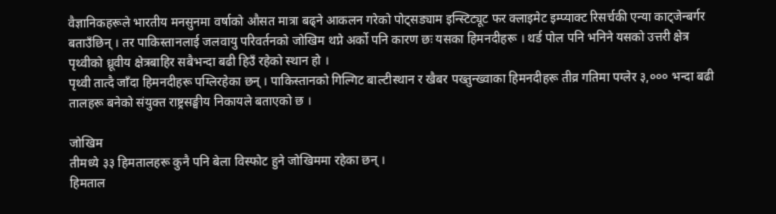वैज्ञानिकहरूले भारतीय मनसुनमा वर्षाको औसत मात्रा बढ्ने आकलन गरेको पोट्सड्याम इन्स्टिट्यूट फर क्लाइमेट इम्प्याक्ट रिसर्चकी एन्या काट्जेन्बर्गर बताउँछिन् । तर पाकिस्तानलाई जलवायु परिवर्तनको जोखिम थप्ने अर्को पनि कारण छः यसका हिमनदीहरू । थर्ड पोल पनि भनिने यसको उत्तरी क्षेत्र पृथ्वीको ध्रूवीय क्षेत्रबाहिर सबैभन्दा बढी हिउँ रहेको स्थान हो ।
पृथ्वी तात्दै जाँदा हिमनदीहरू पग्लिरहेका छन् । पाकिस्तानको गिल्गिट बाल्टीस्थान र खैबर पख्तुन्ख्वाका हिमनदीहरू तीव्र गतिमा पग्लेर ३,००० भन्दा बढी तालहरू बनेको संयुक्त राष्ट्रसङ्घीय निकायले बताएको छ ।

जोखिम
तीमध्ये ३३ हिमतालहरू कुनै पनि बेला विस्फोट हुने जोखिममा रहेका छन् ।
हिमताल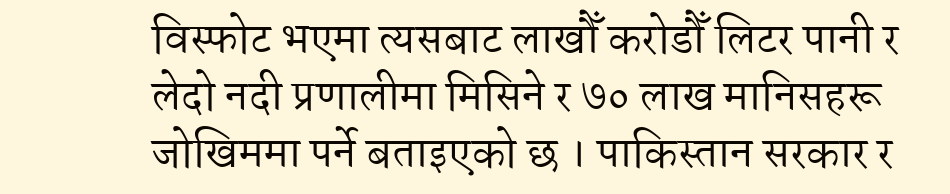विस्फोट भएमा त्यसबाट लाखौँ करोडौँ लिटर पानी र लेदो नदी प्रणालीमा मिसिने र ७० लाख मानिसहरू जोखिममा पर्ने बताइएको छ । पाकिस्तान सरकार र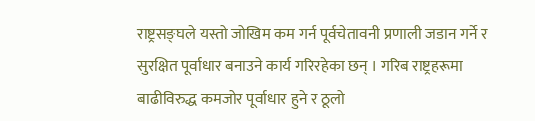राष्ट्रसङ्घले यस्तो जोखिम कम गर्न पूर्वचेतावनी प्रणाली जडान गर्ने र सुरक्षित पूर्वाधार बनाउने कार्य गरिरहेका छन् । गरिब राष्ट्रहरूमा बाढीविरुद्ध कमजोर पूर्वाधार हुने र ठूलो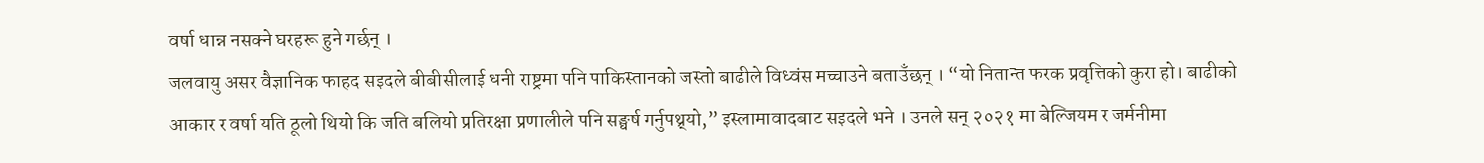वर्षा धान्न नसक्ने घरहरू हुने गर्छन् ।
जलवायु असर वैज्ञानिक फाहद सइदले बीबीसीलाई धनी राष्ट्रमा पनि पाकिस्तानको जस्तो बाढीले विध्वंस मच्चाउने बताउँछन् । “यो नितान्त फरक प्रवृत्तिको कुरा हो। बाढीको आकार र वर्षा यति ठूलो थियो कि जति बलियो प्रतिरक्षा प्रणालीले पनि सङ्घर्ष गर्नुपथ्र्यो,” इस्लामावादबाट सइदले भने । उनले सन् २०२१ मा बेल्जियम र जर्मनीमा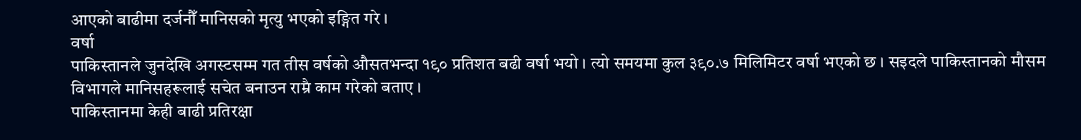आएको बाढीमा दर्जनौँ मानिसको मृत्यु भएको इङ्गित गरे ।
वर्षा
पाकिस्तानले जुनदेखि अगस्टसम्म गत तीस वर्षको औसतभन्दा १९० प्रतिशत बढी वर्षा भयो । त्यो समयमा कुल ३९०.७ मिलिमिटर वर्षा भएको छ । सइदले पाकिस्तानको मौसम विभागले मानिसहरूलाई सचेत बनाउन राम्रै काम गरेको बताए ।
पाकिस्तानमा केही बाढी प्रतिरक्षा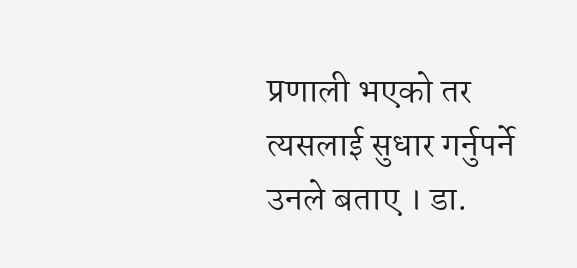प्रणाली भएको तर त्यसलाई सुधार गर्नुपर्ने उनले बताए । डा.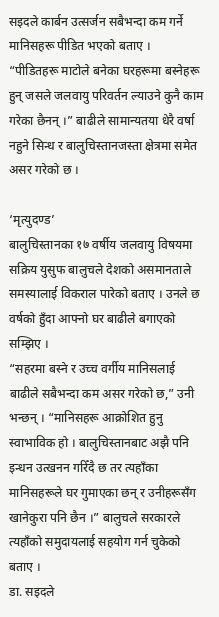सइदले कार्बन उत्सर्जन सबैभन्दा कम गर्ने मानिसहरू पीडित भएको बताए ।
“पीडितहरू माटोले बनेका घरहरूमा बस्नेहरू हुन् जसले जलवायु परिवर्तन ल्याउने कुनै काम गरेका छैनन् ।” बाढीले सामान्यतया धेरै वर्षा नहुने सिन्ध र बालुचिस्तानजस्ता क्षेत्रमा समेत असर गरेको छ ।

‘मृत्युदण्ड’
बालुचिस्तानका १७ वर्षीय जलवायु विषयमा सक्रिय युसुफ बालुचले देशको असमानताले समस्यालाई विकराल पारेको बताए । उनले छ वर्षको हुँदा आफ्नो घर बाढीले बगाएको सम्झिए ।
“सहरमा बस्ने र उच्च वर्गीय मानिसलाई बाढीले सबैभन्दा कम असर गरेको छ,” उनी भन्छन् । “मानिसहरू आक्रोशित हुनु स्वाभाविक हो । बालुचिस्तानबाट अझै पनि इन्धन उत्खनन गरिँदै छ तर त्यहाँका मानिसहरूले घर गुमाएका छन् र उनीहरूसँग खानेकुरा पनि छैन ।” बालुचले सरकारले त्यहाँको समुदायलाई सहयोग गर्न चुकेको बताए ।
डा. सइदले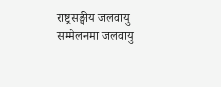राष्ट्रसङ्घीय जलवायु सम्मेलनमा जलवायु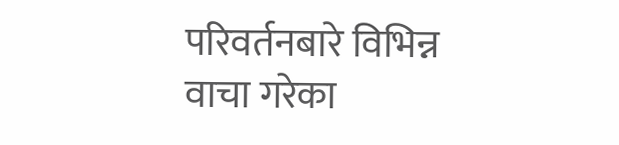परिवर्तनबारे विभिन्न वाचा गरेका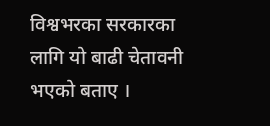विश्वभरका सरकारका लागि यो बाढी चेतावनी भएको बताए ।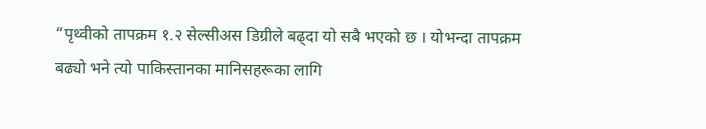“पृथ्वीको तापक्रम १.२ सेल्सीअस डिग्रीले बढ्दा यो सबै भएको छ । योभन्दा तापक्रम बढ्यो भने त्यो पाकिस्तानका मानिसहरूका लागि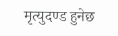मृत्युदण्ड हुनेछ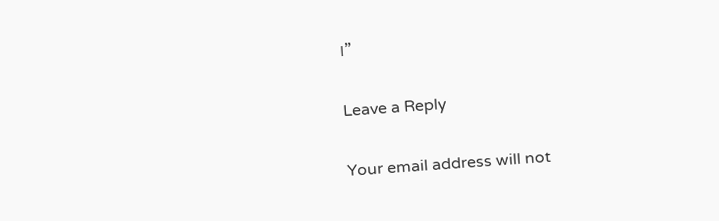।”

Leave a Reply

Your email address will not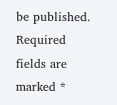be published. Required fields are marked *